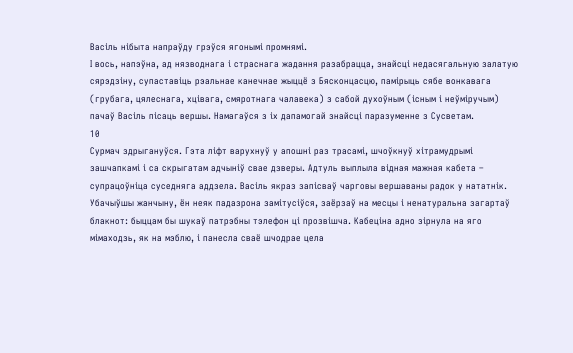Васіль нібыта напраўду грэўся ягонымі промнямі.
І вось, напэўна, ад нязводнага і страснага жадання разабрацца, знайсці недасягальную залатую сярэдзіну, супаставіць рэальнае канечнае жыццё з Бясконцасцю, памірыць сябе вонкавага (грубага, цялеснага, хцівага, смяротнага чалавека) з сабой духоўным (існым і неўміручым) пачаў Васіль пісаць вершы. Намагаўся з іх дапамогай знайсці паразуменне з Сусветам.
10
Сурмач здрыгануўся. Гэта ліфт варухнуў у апошні раз трасамі, шчоўкнуў хітрамудрымі зашчапкамі і са скрыгатам адчыніў свае дзверы. Адтуль выплыла відная мажная кабета – супрацоўніца суседняга аддзела. Васіль якраз запісваў чарговы вершаваны радок у нататнік. Убачыўшы жанчыну, ён неяк падазрона замітусіўся, заёрзаў на месцы і ненатуральна загартаў блакнот: быццам бы шукаў патрэбны тэлефон ці прозвішча. Кабеціна адно зірнула на яго мімаходзь, як на мэблю, і панесла сваё шчодрае цела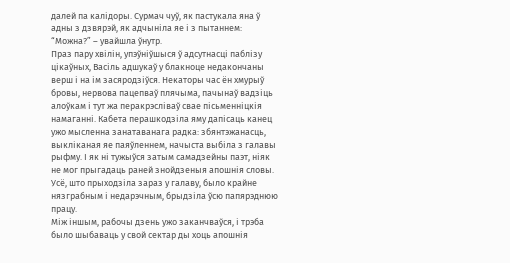далей па калідоры. Сурмач чуў, як пастукала яна ў адны з дзвярэй, як адчыніла яе і з пытаннем: “Можна?” – увайшла ўнутр.
Праз пару хвілін, упэўніўшыся ў адсутнасці паблізу цікаўных, Васіль адшукаў у блакноце недакончаны верш і на ім засяродзіўся. Некаторы час ён хмурыў бровы, нервова пацепваў плячыма, пачынаў вадзіць алоўкам і тут жа перакрэсліваў свае пісьменніцкія намаганні. Кабета перашкодзіла яму дапісаць канец ужо мысленна занатаванага радка: збянтэжанасць, выкліканая яе паяўленнем, начыста выбіла з галавы рыфму. І як ні тужыўся затым самадзейны паэт, ніяк не мог прыгадаць раней знойдзеныя апошнія словы. Усё, што прыходзіла зараз у галаву, было крайне нязграбным і недарэчным, брыдзіла ўсю папярэднюю працу.
Між іншым, рабочы дзень ужо заканчваўся, і трэба было шыбаваць у свой сектар ды хоць апошнія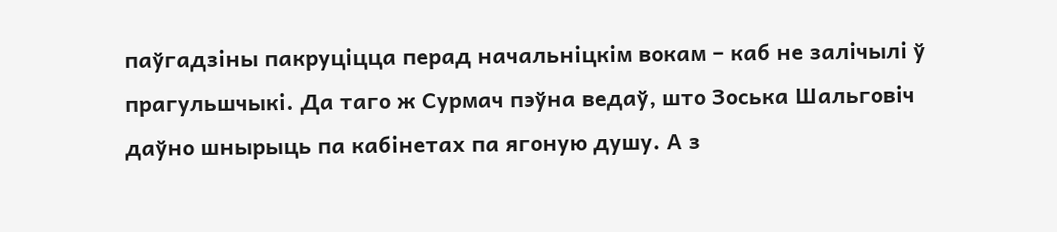паўгадзіны пакруціцца перад начальніцкім вокам – каб не залічылі ў прагульшчыкі. Да таго ж Сурмач пэўна ведаў, што Зоська Шальговіч даўно шнырыць па кабінетах па ягоную душу. А з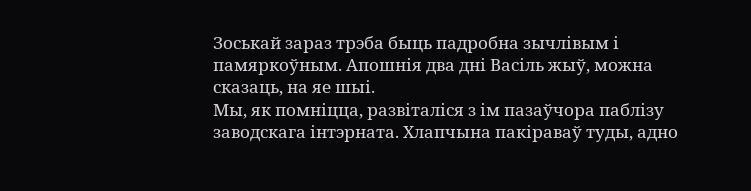Зоськай зараз трэба быць падробна зычлівым і памяркоўным. Апошнія два дні Васіль жыў, можна сказаць, на яе шыі.
Мы, як помніцца, развіталіся з ім пазаўчора паблізу заводскага інтэрната. Хлапчына пакіраваў туды, адно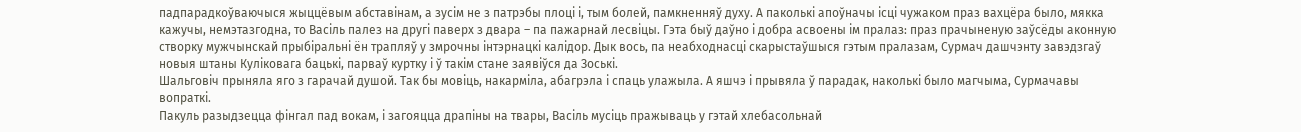падпарадкоўваючыся жыццёвым абставінам, а зусім не з патрэбы плоці і, тым болей, памкненняў духу. А паколькі апоўначы ісці чужаком праз вахцёра было, мякка кажучы, немэтазгодна, то Васіль палез на другі паверх з двара – па пажарнай лесвіцы. Гэта быў даўно і добра асвоены ім пралаз: праз прачыненую заўсёды аконную створку мужчынскай прыбіральні ён трапляў у змрочны інтэрнацкі калідор. Дык вось, па неабходнасці скарыстаўшыся гэтым пралазам, Сурмач дашчэнту завэдзгаў новыя штаны Куліковага бацькі, парваў куртку і ў такім стане заявіўся да Зоські.
Шальговіч прыняла яго з гарачай душой. Так бы мовіць, накарміла, абагрэла і спаць улажыла. А яшчэ і прывяла ў парадак, наколькі было магчыма, Сурмачавы вопраткі.
Пакуль разыдзецца фінгал пад вокам, і загояцца драпіны на твары, Васіль мусіць пражываць у гэтай хлебасольнай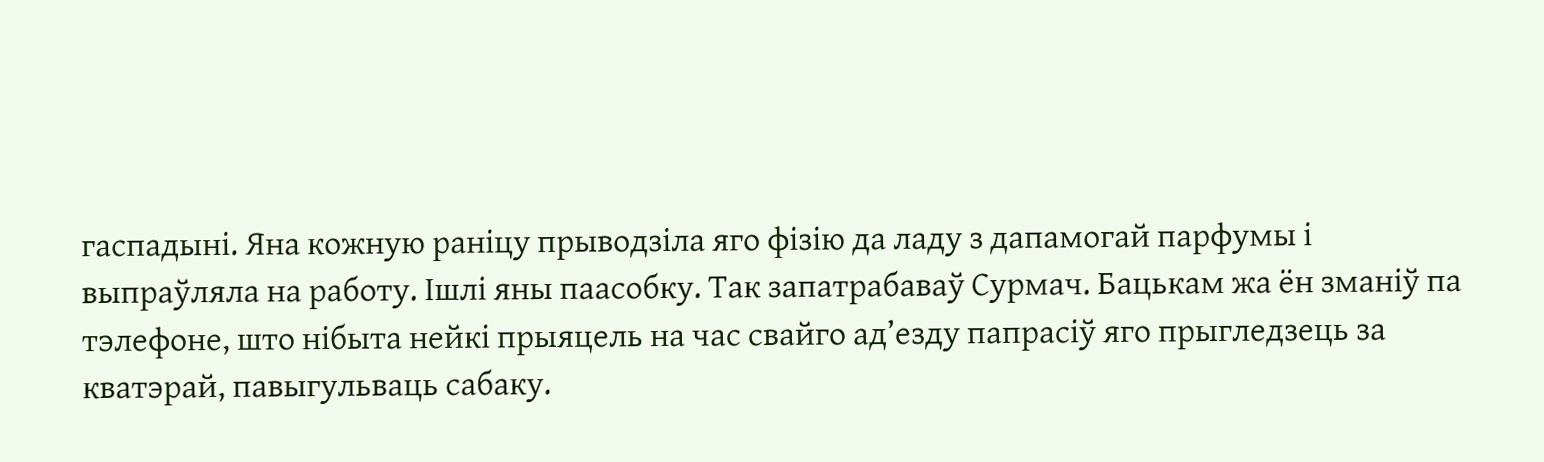гаспадыні. Яна кожную раніцу прыводзіла яго фізію да ладу з дапамогай парфумы і выпраўляла на работу. Ішлі яны паасобку. Так запатрабаваў Сурмач. Бацькам жа ён зманіў па тэлефоне, што нібыта нейкі прыяцель на час свайго ад’езду папрасіў яго прыгледзець за кватэрай, павыгульваць сабаку.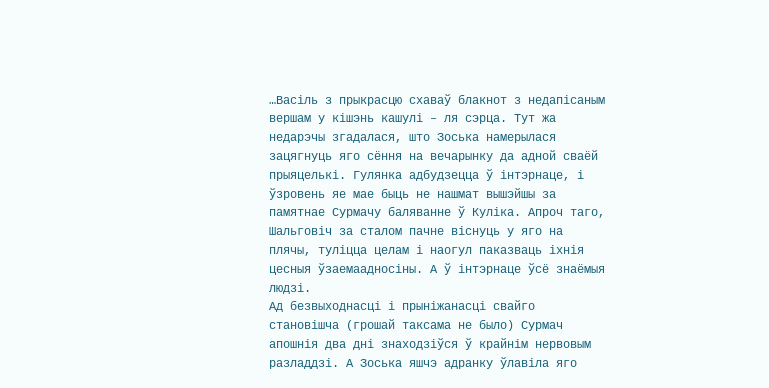…Васіль з прыкрасцю схаваў блакнот з недапісаным вершам у кішэнь кашулі – ля сэрца. Тут жа недарэчы згадалася, што Зоська намерылася зацягнуць яго сёння на вечарынку да адной сваёй прыяцелькі. Гулянка адбудзецца ў інтэрнаце, і ўзровень яе мае быць не нашмат вышэйшы за памятнае Сурмачу баляванне ў Куліка. Апроч таго, Шальговіч за сталом пачне віснуць у яго на плячы, туліцца целам і наогул паказваць іхнія цесныя ўзаемаадносіны. А ў інтэрнаце ўсё знаёмыя людзі.
Ад безвыходнасці і прыніжанасці свайго становішча (грошай таксама не было) Сурмач апошнія два дні знаходзіўся ў крайнім нервовым разладдзі. А Зоська яшчэ адранку ўлавіла яго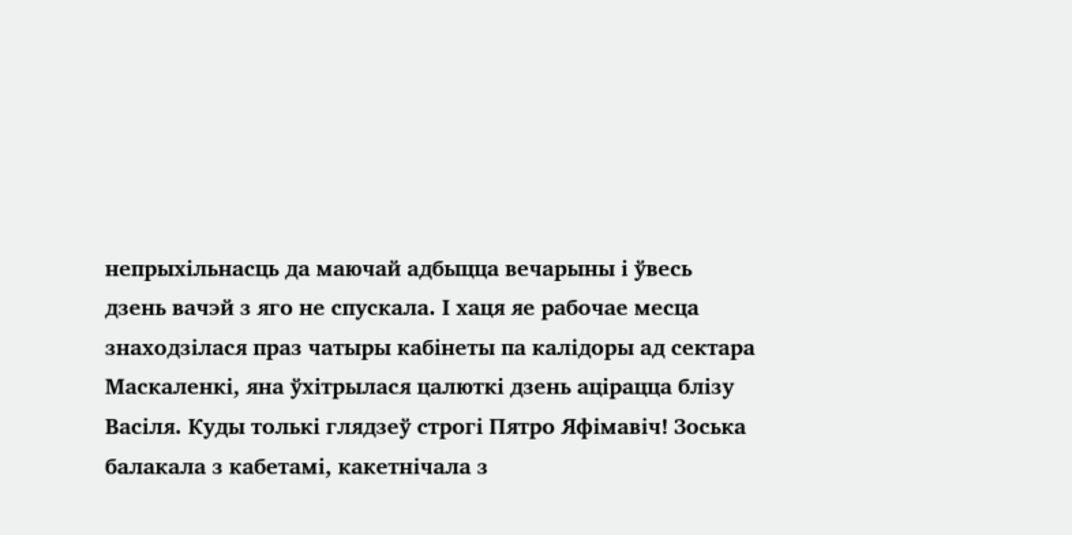непрыхільнасць да маючай адбыцца вечарыны і ўвесь дзень вачэй з яго не спускала. І хаця яе рабочае месца знаходзілася праз чатыры кабінеты па калідоры ад сектара Маскаленкі, яна ўхітрылася цалюткі дзень ацірацца блізу Васіля. Куды толькі глядзеў строгі Пятро Яфімавіч! Зоська балакала з кабетамі, какетнічала з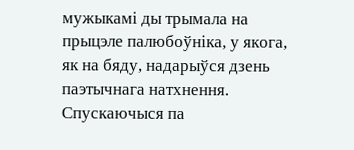мужыкамі ды трымала на прыцэле палюбоўніка, у якога, як на бяду, надарыўся дзень паэтычнага натхнення.
Спускаючыся па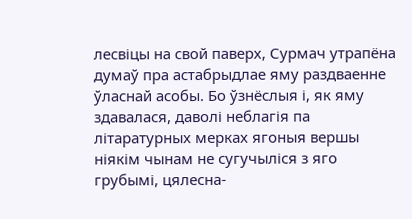лесвіцы на свой паверх, Сурмач утрапёна думаў пра астабрыдлае яму раздваенне ўласнай асобы. Бо ўзнёслыя і, як яму здавалася, даволі неблагія па літаратурных мерках ягоныя вершы ніякім чынам не сугучыліся з яго грубымі, цялесна-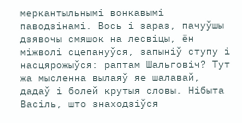меркантыльнымі вонкавымі паводзінамі. Вось і зараз, пачуўшы дзявочы смяшок на лесвіцы, ён міжволі сцепануўся, запыніў ступу і насцярожыўся: раптам Шальговіч? Тут жа мысленна вылаяў яе шалавай, дадаў і болей крутыя словы. Нібыта Васіль, што знаходзіўся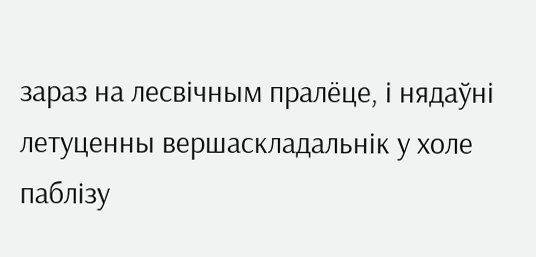зараз на лесвічным пралёце, і нядаўні летуценны вершаскладальнік у холе паблізу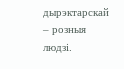дырэктарскай – розныя людзі.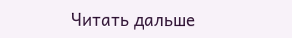Читать дальше